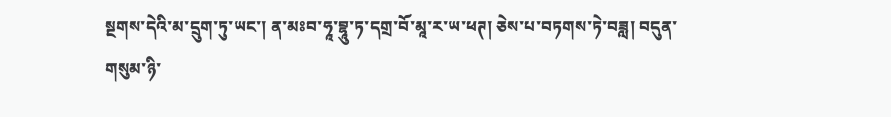སྔགས་དེའི་མ་དྲུག་ཏུ་ཡང་། ན་མཿབ་ཧཱ་བྷཱུ་ཏ་དགྲ་བོ་མཱ་ར་ཡ་ཕཊ། ཅེས་པ་བཏགས་ཏེ་བཟླ། བདུན་ གསུམ་ཉི་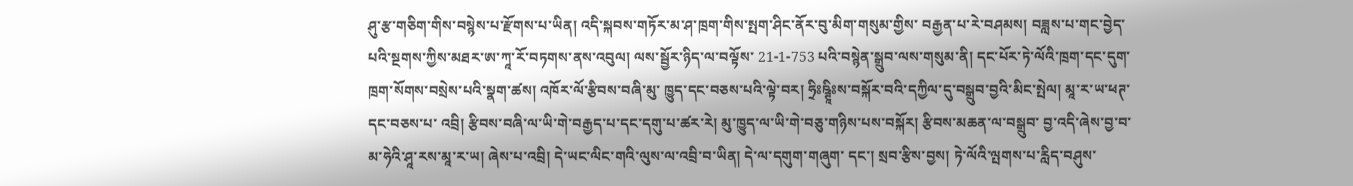ཤུ་རྩ་གཅིག་གིས་བསྙེས་པ་རྫོགས་པ་ཡིན། འདི་སྐབས་གཏོར་མ་ཤ་ཁྲག་གིས་སྤག་ཤིང་ནོར་བུ་མིག་གསུམ་གྱིས་ བརྒྱན་པ་རེ་བཤམས། བཟླས་པ་གང་བྱེད་པའི་སྔགས་ཀྱིས་མཐར་ཨ་ཀཱ་རོ་བཏགས་ནས་འབུལ། ལས་སྦྱོར་ཉིད་ལ་བལྟོས་ 21-1-753 པའི་བསྙེན་སྒྲུབ་ལས་གསུམ་ནི། དང་པོར་ཏེ་ལོའི་ཁྲག་དང་དུག་ཁྲག་སོགས་བསྲེས་པའི་སྣག་ཚས། འཁོར་ལོ་རྩིབས་བཞི་མུ་ ཁྱུད་དང་བཅས་པའི་ལྟེ་བར། ཧྲིཿཥྚཱིཿས་བསྐོར་བའི་དཀྱིལ་དུ་བསྒྲུབ་བྱའི་མིང་སྤེལ། མཱ་ར་ཡ་ཕཊ་དང་བཅས་པ་ འབྲི། རྩིབས་བཞི་ལ་ཡི་གེ་བརྒྱད་པ་དང་དགུ་པ་ཚར་རེ། མུ་ཁྱུད་ལ་ཡི་གེ་བཅུ་གཉིས་པས་བསྐོར། རྩིབས་མཆན་ལ་བསྒྲུབ་ བྱ་འདི་ཞེས་བྱ་བ་མ་ཧེའི་ཤཱ་རས་མཱ་ར་ཡ། ཞེས་པ་འབྲི། དེ་ཡང་ལིང་གའི་ལུས་ལ་འབྲི་བ་ཡིན། དེ་ལ་དགུག་གཞུག་ དང་། སྲབ་རྩིས་བྱས། ཏེ་ལོའི་ལྤགས་པ་རླིད་བཤུས་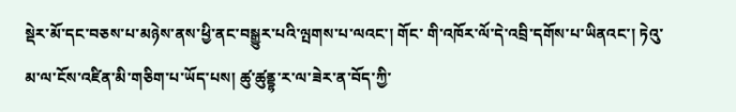སྡེར་མོ་དང་བཅས་པ་མཉེས་ནས་ཕྱི་ནང་བསྒྱུར་པའི་ལྤགས་པ་ལའང་། གོང་ གི་འཁོར་ལོ་དེ་འབྲི་དགོས་པ་ཡིནའང་། ཏེའུ་མ་ལ་ངོས་འཛིན་མི་གཅིག་པ་ཡོད་པས། ཚུ་ཚུནྡྷ་ར་ལ་ཟེར་ན་བོད་ཀྱི་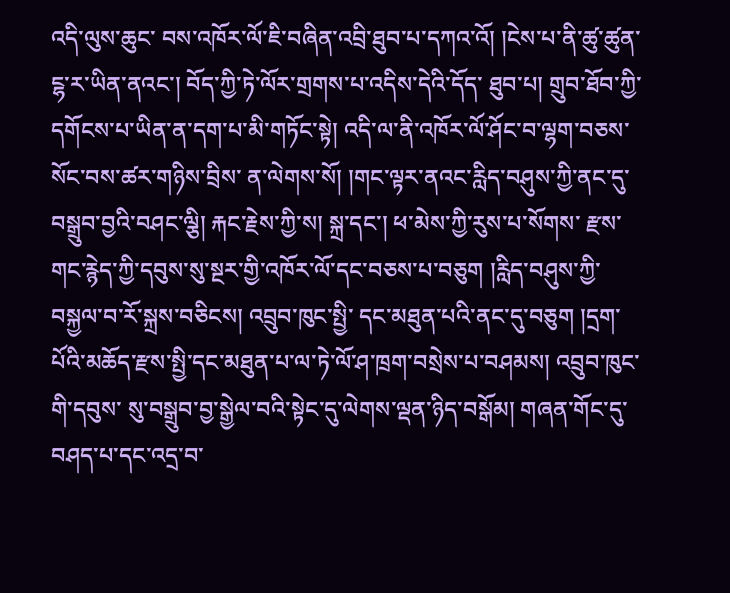འདི་ལུས་ཆུང་ བས་འཁོར་ལོ་ཇི་བཞིན་འབྲི་ཐུབ་པ་དཀའ་འོ། །ངེས་པ་ནི་ཚུ་ཚུན་ངྷ་ར་ཡིན་ནའང་། བོད་ཀྱི་ཏེ་ལོར་གྲགས་པ་འདིས་དེའི་དོད་ ཐུབ་པ། གྲུབ་ཐོབ་ཀྱི་དགོངས་པ་ཡིན་ན་དག་པ་མི་གཏོང་སྟེ། འདི་ལ་ནི་འཁོར་ལོ་ཤོང་བ་ལྷག་བཅས་སོང་བས་ཚར་གཉིས་བྲིས་ ན་ལེགས་སོ། །གང་ལྟར་ནའང་རླིད་བཤུས་ཀྱི་ནང་དུ་བསྒྲུབ་བྱའི་བཤང་ལྕི། རྐང་རྗེས་ཀྱི་ས། སྐྲ་དང་། ཕ་མེས་ཀྱི་རུས་པ་སོགས་ རྫས་གང་རྙེད་ཀྱི་དབུས་སུ་སྔར་གྱི་འཁོར་ལོ་དང་བཅས་པ་བཅུག །རླིད་བཤུས་ཀྱི་བསྐྱལ་བ་རོ་སྐྲས་བཅིངས། འབྲུབ་ཁུང་སྤྱི་ དང་མཐུན་པའི་ནང་དུ་བཅུག །དྲག་པོའི་མཆོད་རྫས་སྤྱི་དང་མཐུན་པ་ལ་ཏེ་ལོ་ཤ་ཁྲག་བསྲེས་པ་བཤམས། འབྲུབ་ཁུང་གི་དབུས་ སུ་བསྒྲུབ་བྱ་སྒྱེལ་བའི་སྟེང་དུ་ལེགས་ལྡན་ཉིད་བསྒོམ། གཞན་གོང་དུ་བཤད་པ་དང་འདྲ་བ་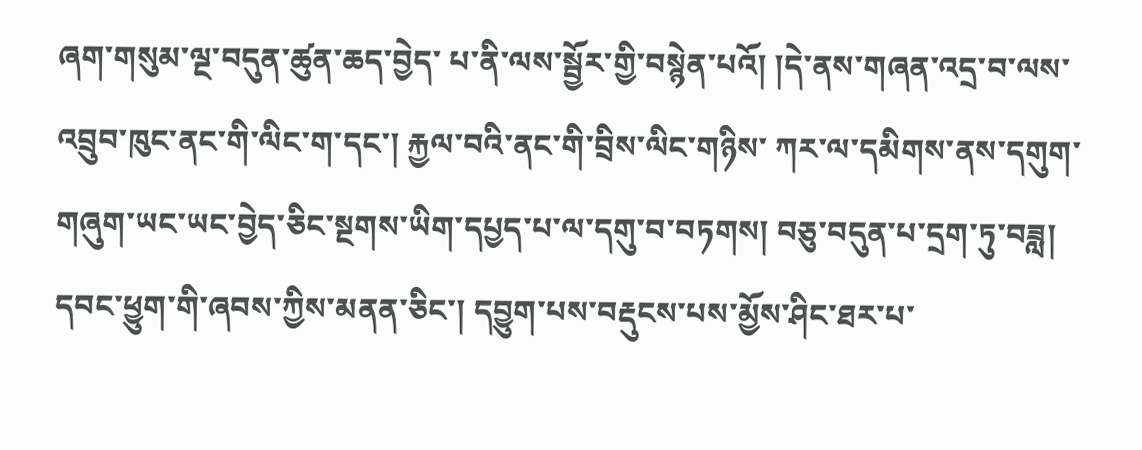ཞག་གསུམ་ལྔ་བདུན་ཚུན་ཆད་བྱེད་ པ་ནི་ལས་སྦྱོར་གྱི་བསྙེན་པའོ། །དེ་ནས་གཞན་འདྲ་བ་ལས་འབྲུབ་ཁུང་ནང་གི་ལིང་ག་དང་། རྐྱལ་བའི་ནང་གི་བྲིས་ལིང་གཉིས་ ཀར་ལ་དམིགས་ནས་དགུག་གཞུག་ཡང་ཡང་བྱེད་ཅིང་སྔགས་ཡིག་དཔྱད་པ་ལ་དགུ་བ་བཏགས། བཅུ་བདུན་པ་དྲག་ཏུ་བཟླ། དབང་ཕྱུག་གི་ཞབས་ཀྱིས་མནན་ཅིང་། དབྱུག་པས་བརྡུངས་པས་མྱོས་ཤིང་ཐར་པ་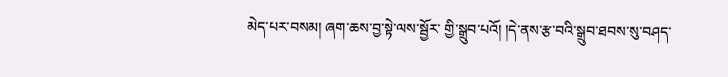མེད་པར་བསམ། ཞག་ཆས་བྱ་སྟེ་ལས་སྦྱོར་ གྱི་སྒྲུབ་པའོ། །དེ་ནས་རྩ་བའི་སྒྲུབ་ཐབས་སུ་བཤད་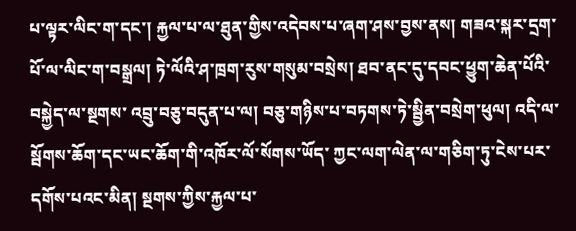པ་ལྟར་ལིང་ག་དང་། རྐྱལ་པ་ལ་ཐུན་གྱིས་འདེབས་པ་ཞག་ཤས་བྱས་ནས། གཟའ་སྐར་དྲག་པོ་ལ་ལིང་ག་བསྒྲལ། ཏེ་ལོའི་ཤ་ཁྲག་རུས་གསུམ་བསྲེས། ཐབ་ནང་དུ་དབང་ཕྱུག་ཆེན་པོའི་བསྐྱེད་ལ་སྔགས་ འབྲུ་བཅུ་བདུན་པ་ལ། བཅུ་གཉིས་པ་བཏགས་ཏེ་སྦྱིན་བསྲེག་ཕུལ། འདི་ལ་སྦོགས་ཆོག་དང་ཡང་ཆོག་གི་འཁོར་ལོ་སོགས་ཡོད་ ཀྱང་ལག་ལེན་ལ་གཅིག་ཏུ་ངེས་པར་དགོས་པའང་མིན། སྔགས་ཀྱིས་རྐྱལ་པ་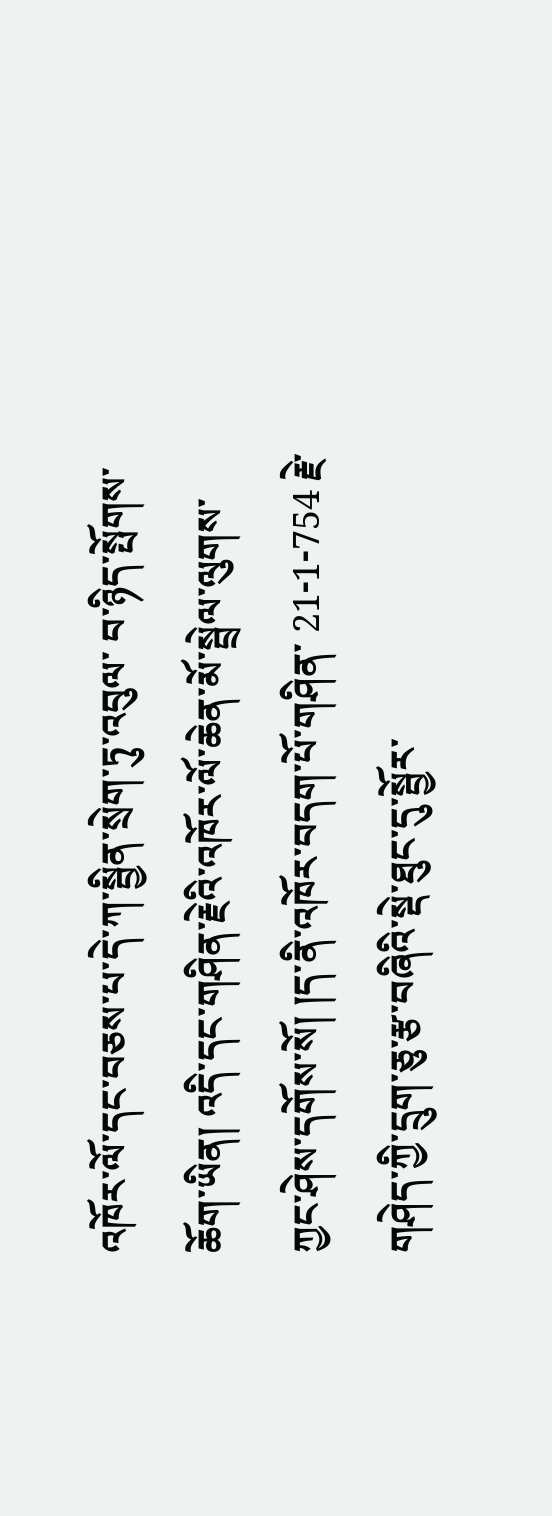འཁོར་ལོ་དང་བཅས་པ་དེ་ཀ་སྦྱིན་སྲེག་ཏུ་འབུལ་ བ་ཉིད་སྤོགས་ཆོག་ཡིན། འདི་དང་གཤིན་རྗེའི་འཁོར་ལོ་ཆེན་མོ་སྦྲེལ་ལུགས་ཀྱང་ཤེས་དགོས་སོ། །ད་ནི་འཁོར་བདག་པོ་གཤིན་ 21-1-754 རྗེ་གཤེད་ཀྱི་དྲུག་ཅུ་རྩ་བཞིའི་སྡེ་ཐུང་དུ་སྦྱོར་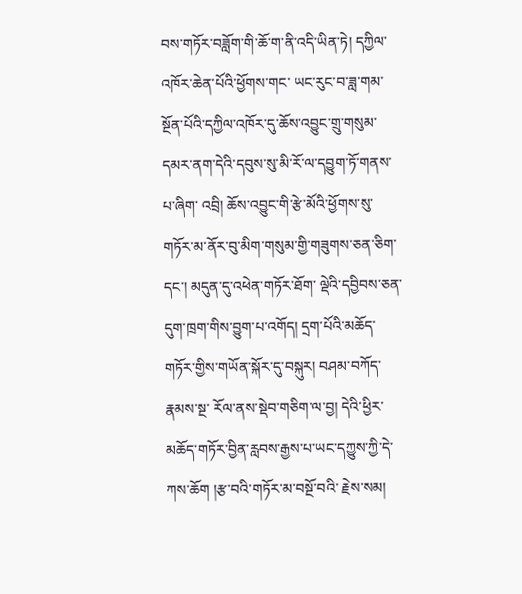བས་གཏོར་བཟློག་གི་ཆོ་ག་ནི་འདི་ཡིན་ཏེ། དཀྱིལ་འཁོར་ཆེན་པོའི་ཕྱོགས་གང་ ཡང་རུང་བ་ཟླ་གམ་སྔོན་པོའི་དཀྱིལ་འཁོར་དུ་ཆོས་འབྱུང་གྲུ་གསུམ་དམར་ནག་དེའི་དབུས་སུ་མི་རོ་ལ་དབྱུག་ཏོ་གནས་པ་ཞིག་ འབྲི། ཆོས་འབྱུང་གི་རྩེ་མོའི་ཕྱོགས་སུ་གཏོར་མ་ནོར་བུ་མིག་གསུམ་གྱི་གཟུགས་ཅན་ཅིག་དང་། མདུན་དུ་འཕེན་གཏོར་ཐོག་ ལྡེའི་དབྱིབས་ཅན་དུག་ཁྲག་གིས་བྱུག་པ་འགོད། དྲག་པོའི་མཆོད་གཏོར་གྱིས་གཡོན་སྐོར་དུ་བསྐུར། བཤམ་བཀོད་རྣམས་སྔ་ རོལ་ནས་སྡེབ་གཅིག་ལ་བྱ། དེའི་ཕྱིར་མཆོད་གཏོར་བྱིན་རླབས་རྒྱས་པ་ཡང་དཀྱུས་ཀྱི་དེ་ཀས་ཆོག །རྩ་བའི་གཏོར་མ་བསྔོ་བའི་ རྗེས་སམ།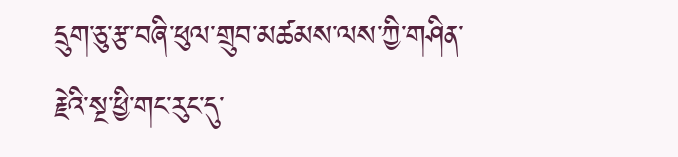དྲུག་ཅུ་རྩ་བཞི་ཕུལ་གྲུབ་མཚམས་ལས་ཀྱི་གཤིན་རྗེའི་སྔ་ཕྱི་གང་རུང་དུ་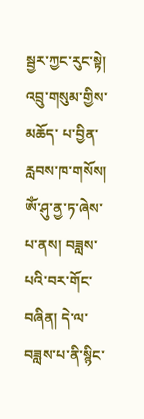སྦྱར་ཀྱང་རུང་སྟེ། འབྲུ་གསུམ་གྱིས་མཆོད་ པ་བྱིན་རླབས་ཁ་གསོས། ༀ་ཤུ་ནྱ་ཏ་ཞེས་པ་ནས། བཟླས་པའི་བར་གོང་བཞིན། དེ་ལ་བཟླས་པ་ནི་སྙིང་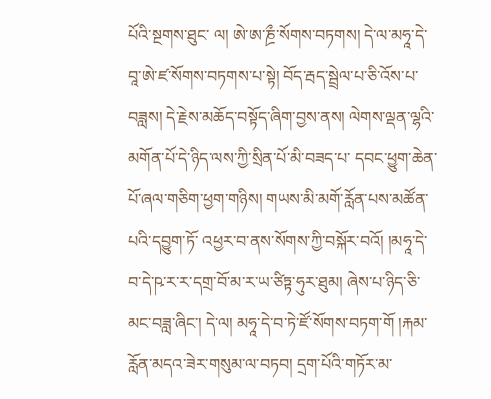པོའི་སྔགས་ཐུང་ ལ། ཨེ་ཨ་ཎྲྀ་སོགས་བཏགས། དེ་ལ་མཧཱ་དེ་བཱ་ཨེ་ཛ་སོགས་བཏགས་པ་སྟེ། བོད་རྦད་སྦྲེལ་པ་ཅི་འོས་པ་བཟླས། དེ་རྗེས་མཆོད་བསྟོད་ཞིག་བྱས་ནས། ལེགས་ལྡན་ལྷའི་མགོན་པོ་དེ་ཉིད་ལས་ཀྱི་སྲིན་པོ་མི་བཟད་པ་ དབང་ཕྱུག་ཆེན་པོ་ཞལ་གཅིག་ཕྱག་གཉིས། གཡས་མི་མགོ་རློན་པས་མཚོན་པའི་དབྱུག་ཏོ་ འཕྱར་བ་ནས་སོགས་ཀྱི་བསྐོར་བའོ། །མཧཱ་དེ་བ་དེ་ཥ་ར་ར་དགྲ་བོ་མ་ར་ཡ་ཙིཏྟ་ཧུར་ཐུམ། ཞེས་པ་ཉིད་ཅི་ མང་བཟླ་ཞིང་། དེ་ལ། མཧཱ་དེ་བ་ཏེ་ཛོ་སོགས་བཏག་གོ །རྐམ་རློན་མདའ་ཟེར་གསུམ་ལ་བཏབ། དྲག་པོའི་གཏོར་མ་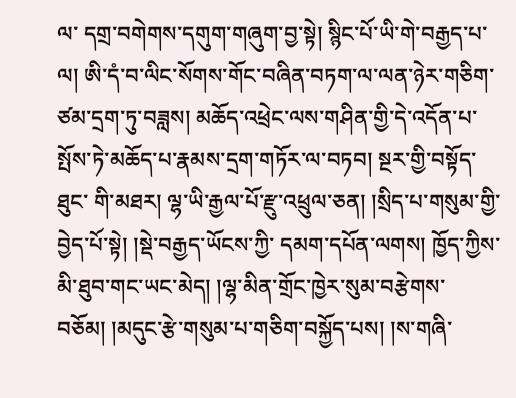ལ་ དགྲ་བགེགས་དགུག་གཞུག་བྱ་སྟེ། སྙིང་པོ་ཡི་གེ་བརྒྱད་པ་ལ། ཨི་དཾ་བ་ལིང་སོགས་གོང་བཞིན་བཏག་ལ་ལན་ཉེར་གཅིག་ ཙམ་དྲག་ཏུ་བཟླས། མཆོད་འཕྲེང་ལས་གཤིན་གྱི་དེ་འདོན་པ་སྤོས་ཏེ་མཆོད་པ་རྣམས་དྲག་གཏོར་ལ་བཏབ། སྔར་གྱི་བསྟོད་ཐུང་ གི་མཐར། ལྷ་ཡི་རྒྱལ་པོ་རྫུ་འཕྲུལ་ཅན། །སྲིད་པ་གསུམ་གྱི་བྱེད་པོ་སྟེ། །སྡེ་བརྒྱད་ཡོངས་ཀྱི་ དམག་དཔོན་ལགས། ཁྱོད་ཀྱིས་མི་ཐུབ་གང་ཡང་མེད། །ལྷ་མིན་གྲོང་ཁྱེར་སུམ་བརྩེགས་ བཅོམ། །མདུང་རྩེ་གསུམ་པ་གཅིག་བསྐྱོད་པས། །ས་གཞི་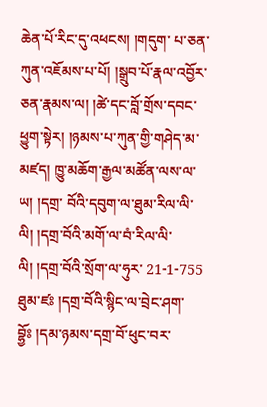ཆེན་པོ་རིང་དུ་འཕངས། །གདུག་ པ་ཅན་ཀུན་འཇོམས་པ་པོ། །སྒྲུབ་པོ་རྣལ་འབྱོར་ཅན་རྣམས་ལ། །ཚེ་དང་བློ་གྲོས་དབང་ ཕྱུག་སྟེར། །ཉམས་པ་ཀུན་གྱི་གཤེད་མ་མཛད། ཁྱུ་མཆོག་རྒྱལ་མཚོན་ལས་ལ་ཡ། །དགྲ་ བོའི་དབུག་ལ་ཐུམ་རིལ་ལི་ལི། །དགྲ་བོའི་མགོ་ལ་བཾ་རིལ་ལི་ལི། །དགྲ་བོའི་སྲོག་ལ་ཧུར་ 21-1-755 ཐུམ་ཛཿ །དགྲ་བོའི་སྙིང་ལ་བྲེང་ཤག་བྷྱོཿ །དམ་ཉམས་དགྲ་བོ་ཕུང་བར་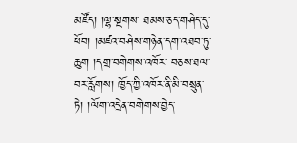མཛོད། །ལྷ་སྔགས་ ཐམས་ཅད་གཤེད་དུ་ཕོབ། །མཛའ་བཤེས་གཉེན་དག་འཐབ་ཏུ་ཆུག །དགྲ་བགེགས་འཁོར་ བཅས་ཐལ་བར་རློགས། ཁྱོད་ཀྱི་འཁོར་ནི་མི་བསྲུན་ཏེ། །ལོག་འདྲེན་བགེགས་བྱེད་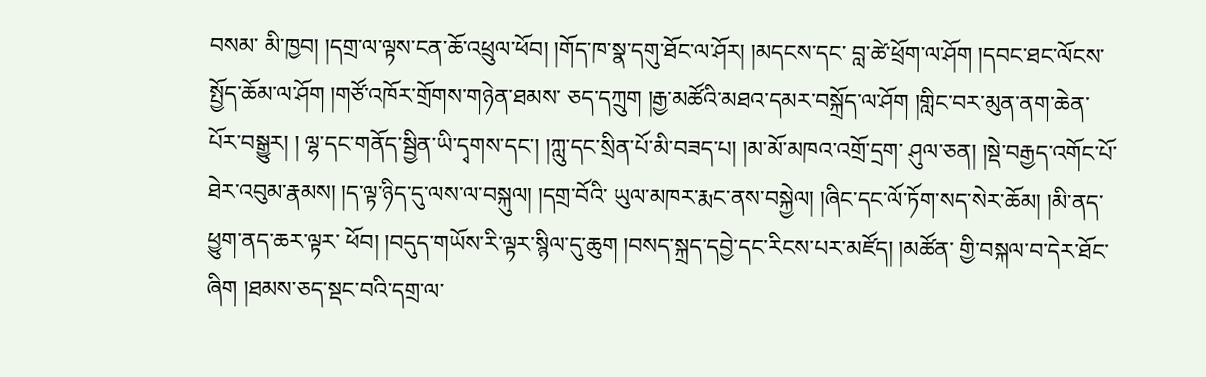བསམ་ མི་ཁྱབ། །དགྲ་ལ་ལྟས་ངན་ཆོ་འཕྲུལ་ཕོབ། །གོད་ཁ་སྣ་དགུ་ཐོང་ལ་ཤོར། །མདངས་དང་ བླ་ཚེ་ཕྲོག་ལ་ཤོག །དབང་ཐང་ལོངས་སྤྱོད་ཆོམ་ལ་ཤོག །གཙོ་འཁོར་གྲོགས་གཉེན་ཐམས་ ཅད་དཀྲུག །རྒྱ་མཚོའི་མཐའ་དམར་བསྐྲོད་ལ་ཤོག །གླིང་བར་མུན་ནག་ཆེན་པོར་བསྒྱུར། ། ལྷ་དང་གནོད་སྦྱིན་ཡི་དྭགས་དང་། །ཀླུ་དང་སྲིན་པོ་མི་བཟད་པ། །མ་མོ་མཁའ་འགྲོ་དྲག་ ཤུལ་ཅན། །སྡེ་བརྒྱད་འགོང་པོ་ཐེར་འབུམ་རྣམས། །ད་ལྟ་ཉིད་དུ་ལས་ལ་བསྐུལ། །དགྲ་བོའི་ ཡུལ་མཁར་རྨང་ནས་བསྐྱེལ། །ཞིང་དང་ལོ་ཏོག་སད་སེར་ཆོམ། །མི་ནད་ཕྱུག་ནད་ཆར་ལྟར་ ཕོབ། །བདུད་གཡོས་རི་ལྟར་སྙིལ་དུ་ཆུག །བསད་སྐྲད་དབྱེ་དང་རིངས་པར་མཛོད། །མཚོན་ གྱི་བསྐལ་བ་དེར་ཐོང་ཞིག །ཐམས་ཅད་སྡང་བའི་དགྲ་ལ་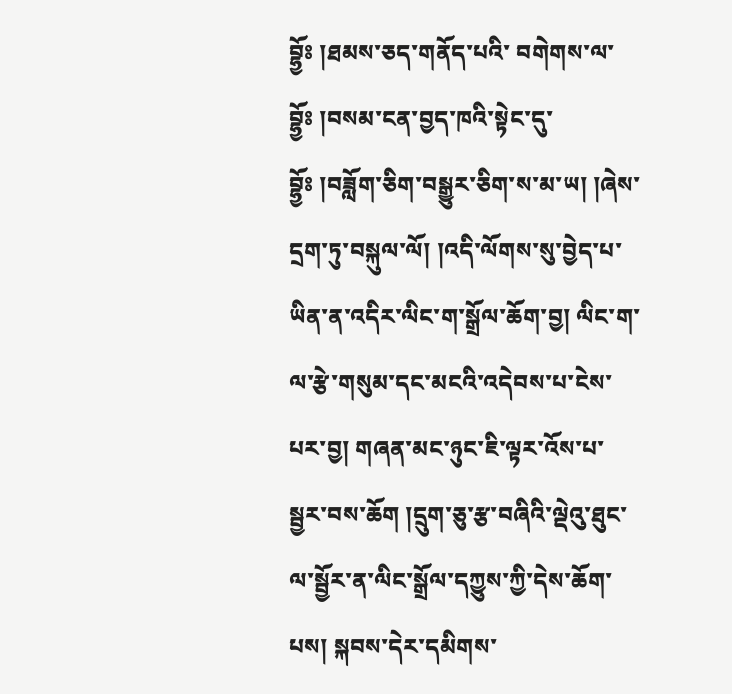བྷྱོཿ །ཐམས་ཅད་གནོད་པའི་ བགེགས་ལ་བྷྱོཿ །བསམ་ངན་བྱད་ཁའི་སྟེང་དུ་བྷྱོཿ །བཟློག་ཅིག་བསྒྱུར་ཅིག་ས་མ་ཡ། །ཞེས་ དྲག་ཏུ་བསྐུལ་ལོ། །འདི་ལོགས་སུ་བྱེད་པ་ཡིན་ན་འདིར་ལིང་ག་སྒྲོལ་ཆོག་བྱ། ལིང་ག་ལ་རྩེ་གསུམ་དང་མངའི་འདེབས་པ་ངེས་ པར་བྱ། གཞན་མང་ཉུང་ཇི་ལྟར་འོས་པ་སྦྱར་བས་ཆོག །དྲུག་ཅུ་རྩ་བཞིའི་ལྡེའུ་ཐུང་ལ་སྦྱོར་ན་ལིང་སྒྲོལ་དཀྱུས་ཀྱི་དེས་ཆོག་པས། སྐབས་དེར་དམིགས་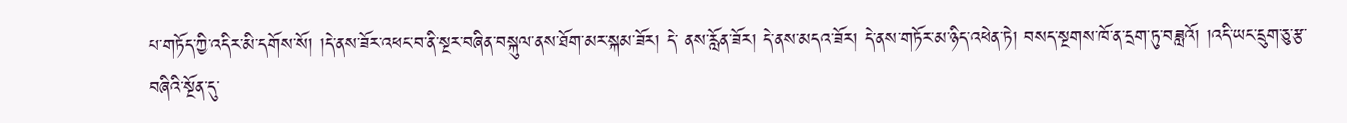པ་གཏོད་ཀྱི་འདིར་མི་དགོས་སོ། །དེ་ནས་ཟོར་འཕང་བ་ནི་སྔར་བཞིན་བསྐུལ་ནས་ཐོག་མར་སྐམ་ཟོར། དེ་ ནས་རློན་ཟོར། དེ་ནས་མདའ་ཟོར། དེ་ནས་གཏོར་མ་ཉིད་འཕེན་ཏེ། བསད་སྔགས་ཁོ་ན་དྲག་ཏུ་བཟླའོ། །འདི་ཡང་དྲུག་ཅུ་རྩ་ བཞིའི་སྔོན་དུ་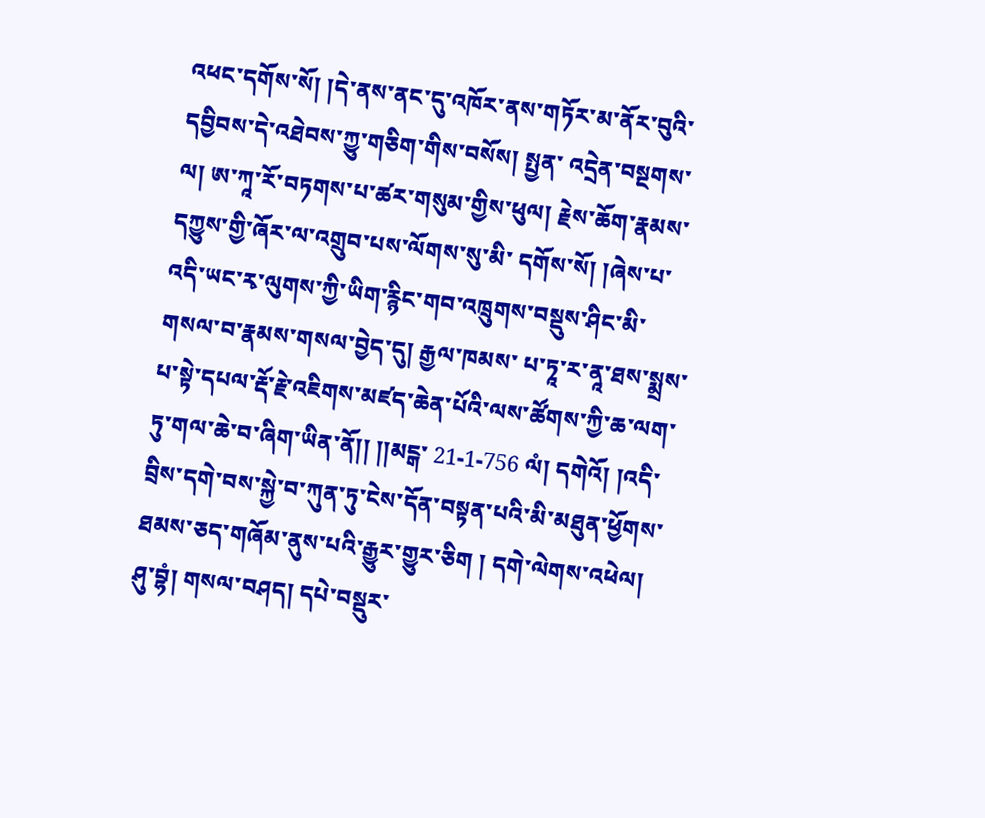འཕང་དགོས་སོ། །དེ་ནས་ནང་དུ་འཁོར་ནས་གཏོར་མ་ནོར་བུའི་དབྱིབས་དེ་འཐེབས་ཀྱུ་གཅིག་གིས་བསོས། སྤྱན་ འདྲེན་བསྔགས་ལ། ཨ་ཀཱ་རོ་བཏགས་པ་ཚར་གསུམ་གྱིས་ཕུལ། རྗེས་ཆོག་རྣམས་དཀྱུས་གྱི་ཞོར་ལ་འགྲུབ་པས་ལོགས་སུ་མི་ དགོས་སོ། །ཞེས་པ་འདི་ཡང་རྭ་ལུགས་ཀྱི་ཡིག་རྙིང་གབ་འཁྲུགས་བསྡུས་ཤིང་མི་གསལ་བ་རྣམས་གསལ་བྱེད་དུ། རྒྱལ་ཁམས་ པ་ཏཱ་ར་ནཱ་ཐས་སྨྲས་པ་སྟེ་དཔལ་རྡོ་རྗེ་འཇིགས་མཛད་ཆེན་པོའི་ལས་ཚོགས་ཀྱི་ཆ་ལག་ཏུ་གལ་ཆེ་བ་ཞིག་ཡིན་ནོ།། །།མངྒ་ 21-1-756 ལཾ། དགེའོ། །འདི་བྲིས་དགེ་བས་སྐྱེ་བ་ཀུན་ཏུ་ངེས་དོན་བསྟན་པའི་མི་མཐུན་ཕྱོགས་ཐམས་ཅད་གཞོམ་ནུས་པའི་རྒྱུར་གྱུར་ཅིག ། དགེ་ལེགས་འཕེལ། ཤུ་བྷཾ། གསལ་བཤད། དཔེ་བསྡུར་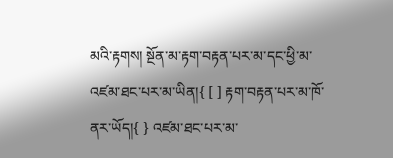མའི་རྟགས། སྔོན་མ་རྟག་བརྟན་པར་མ་དང་ཕྱི་མ་འཛམ་ཐང་པར་མ་ཡིན།{ [ ] རྟག་བརྟན་པར་མ་ཁོ་ནར་ཡོད།{ } འཛམ་ཐང་པར་མ་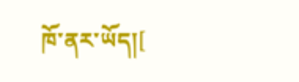ཁོ་ནར་ཡོད།[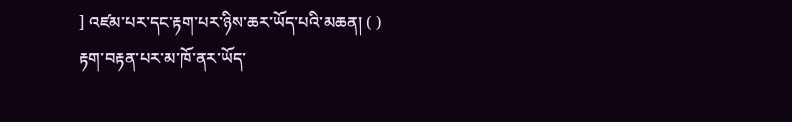] འཛམ་པར་དང་རྟག་པར་ཉིས་ཆར་ཡོད་པའི་མཆན། ( ) རྟག་བརྟན་པར་མ་ཁོ་ནར་ཡོད་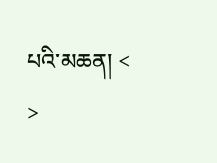པའི་མཆན། < >